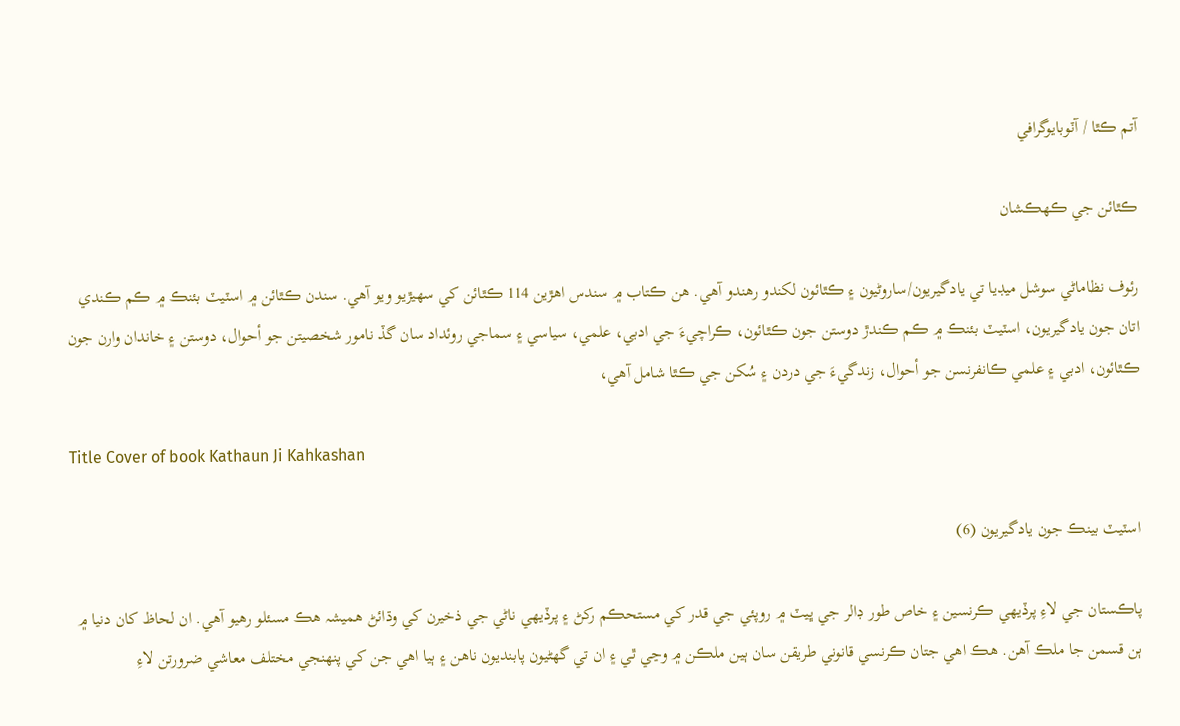آتم ڪٿا / آٽوبايوگرافي

ڪٿائن جي ڪھڪشان

رئوف نظاماڻي سوشل ميڊيا تي يادگيريون/ساروڻيون ۽ ڪٿائون لکندو رھندو آھي. ھن ڪتاب ۾ سندس اھڙين 114 ڪٿائن کي سھيڙيو ويو آھي. سندن ڪٿائن ۾ اسٽيٽ بئنڪ ۾ ڪم ڪندي اتان جون يادگيريون، اسٽيٽ بئنڪ ۾ ڪم ڪندڙ دوستن جون ڪٿائون، ڪراچيءَ جي ادبي، علمي، سياسي ۽ سماجي روئداد سان گڏ نامور شخصيتن جو أحوال، دوستن ۽ خاندان وارن جون ڪٿائون، ادبي ۽ علمي ڪانفرنسن جو أحوال، زندگيءَ جي دردن ۽ سُکن جي ڪٿا شامل آھي،

Title Cover of book Kathaun Ji Kahkashan

اسٽيٽ بينڪ جون يادگيريون (6)

پاڪستان جي لاءِ پرڏيھي ڪرنسين ۽ خاص طور ڊالر جي ڀيٽ ۾ روپئي جي قدر کي مستحڪم رکڻ ۽ پرڏيھي ناڻي جي ذخيرن کي وڌائڻ هميشہ هڪ مسئلو رهيو آهي. ان لحاظ کان دنيا ۾ ٻن قسمن جا ملڪ آهن. هڪ اهي جتان ڪرنسي قانوني طريقن سان ٻين ملڪن ۾ وڃي ٿي ۽ ان تي گهڻيون پابنديون ناهن ۽ ٻيا اهي جن کي پنھنجي مختلف معاشي ضرورتن لاءِ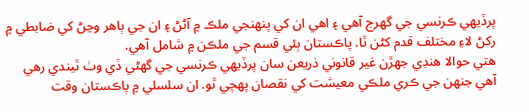پرڏيھي ڪرنسي جي گهرج آهي ۽ اهي ان کي پنھنجي ملڪ ۾ آڻڻ ۽ ان جي ٻاهر وڃڻ کي ضابطي ۾ رکڻ لاءِ مختلف قدم کڻن ٿا. پاڪستان ٻئي قسم جي ملڪن ۾ شامل آهي.
هتي حوالا هنڊي جھڙن غير قانوني ذريعن سان پرڏيھي ڪرنسي جي گهڻي ڏي وٺ ٿيندي رهي آهي جنھن جي ڪري ملڪي معيشت کي نقصان پھچي ٿو. ان سلسلي ۾ پاڪستان وقت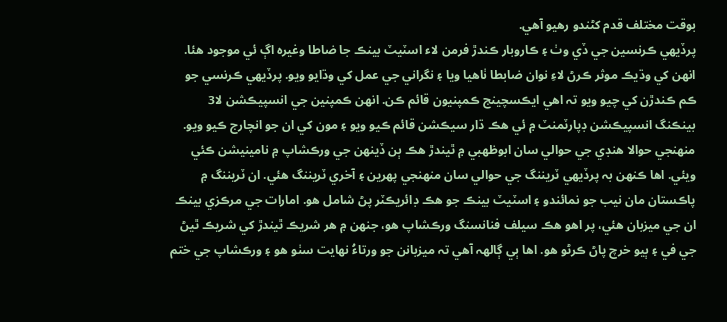بوقت مختلف قدم کڻندو رهيو آهي.
پرڏيھي ڪرنسين جي ڏي وٺ ۽ ڪاروبار ڪندڙ فرمن لاء اسٽيٽ بينڪ جا ضاطا وغيرہ اڳ ئي موجود هئا. انھن کي وڌيڪ موثر ڪرڻ لاءِ نوان ضابطا ٺاهيا ويا ۽ نگراني جي عمل کي وڌايو ويو. پرڏيھي ڪرنسي جو ڪم ڪندڙن کي چيو ويو تہ اهي ايڪسچينج ڪمپنيون قائم ڪن. انھن ڪمپنين جي انسپيڪشن لا3 بينڪنگ انسپيڪشن ڊپارٽمنٽ ۾ ئي هڪ ڌار سيڪشن قائم ڪيو ويو ۽ مون کي ان جو انچارج ڪيو ويو.
منھنجي حوالا هنڊي جي حوالي سان ابوظهبي ۾ ٿيندڙ هڪ ٻن ڏينھن جي ورڪشاپ ۾ نامينيشن ڪئي ويئي. اها ڪنھن بہ پرڏيھي ٽريننگ جي حوالي سان منھنجي پھرين ۽ آخري ٽريننگ هئي. ان ٽريننگ ۾ پاڪستان مان نيب جو نمائندو ۽ اسٽيٽ بينڪ جو هڪ ڊائريڪٽر پڻ شامل هو. امارات جي مرڪزي بينڪ ان جي ميزبان هئي، پر اهو هڪ سيلف فنانسنگ ورڪشاپ هو، جنھن ۾ هر شريڪ ٿيندڙ کي شريڪ ٿيڻ جي في ۽ ٻيو خرچ پاڻ ڪرڻو هو. اها ٻي ڳالھہ آهي تہ ميزبانن جو ورتاءُ نھايت سٺو هو ۽ ورڪشاپ جي ختم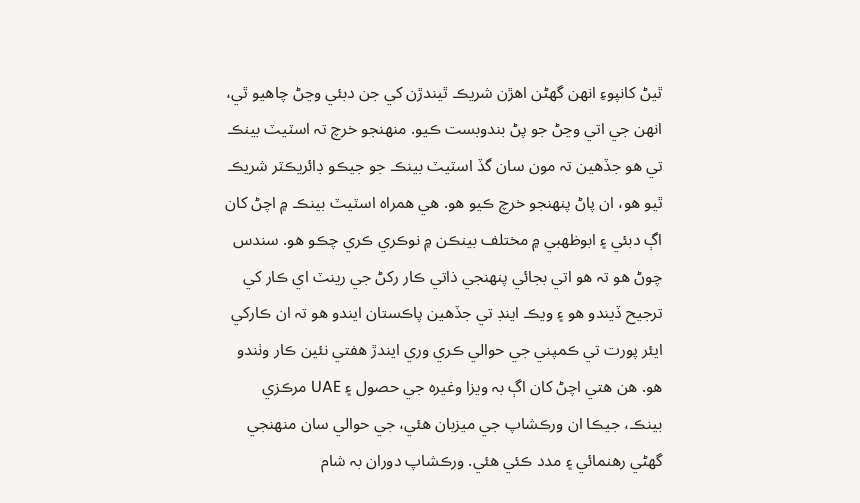ٿيڻ کانپوءِ انھن گهڻن اهڙن شريڪ ٿيندڙن کي جن دبئي وڃڻ چاهيو ٿي، انھن جي اتي وڃڻ جو پڻ بندوبست ڪيو. منھنجو خرچ تہ اسٽيٽ بينڪ تي هو جڏهين تہ مون سان گڏ اسٽيٽ بينڪ جو جيڪو ڊائريڪٽر شريڪ ٿيو هو، ان پاڻ پنھنجو خرچ ڪيو هو. هي همراه اسٽيٽ بينڪ ۾ اچڻ کان اڳ دبئي ۽ ابوظهبي ۾ مختلف بينڪن ۾ نوڪري ڪري چڪو هو. سندس چوڻ هو تہ هو اتي بجائي پنھنجي ذاتي ڪار رکڻ جي رينٽ اي ڪار کي ترجيح ڏيندو هو ۽ ويڪ اينڊ تي جڏهين پاڪستان ايندو هو تہ ان ڪارکي ايئر پورت تي ڪمپني جي حوالي ڪري وري ايندڙ هفتي نئين ڪار وٺندو هو. هن هتي اچڻ کان اڳ بہ ويزا وغيرہ جي حصول ۽ UAE مرڪزي بينڪ، جيڪا ان ورڪشاپ جي ميزبان هئي، جي حوالي سان منھنجي گهڻي رهنمائي ۽ مدد ڪئي هئي. ورڪشاپ دوران بہ شام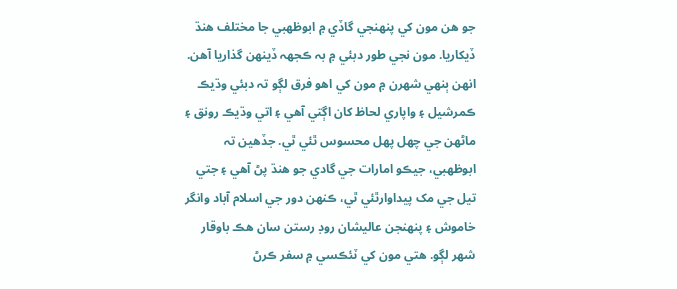جو هن مون کي پنھنجي گاڏي ۾ ابوظهبي جا مختلف هنڌ ڏيکاريا. مون نجي طور دبئي ۾ بہ ڪجهہ ڏينھن گذاريا آهن. انھن ٻنھي شھرن ۾ مون کي اهو فرق لڳو تہ دبئي وڌيڪ ڪمرشيل ۽ واپاري لحاظ کان اڳتي آهي ۽ اتي وڌيڪ رونق ۽ ماڻھن جي چھل پھل محسوس ٿئي ٿي. جڏهين تہ ابوظهبي، جيڪو امارات جي گادي جو هنڌ پڻ آهي ۽ جتي تيل جي مک پيداوارٿئي ٿي، ڪنھن دور جي اسلام آباد وانگر خاموش ۽ پنھنجن عاليشان روڊ رستن سان هڪ باوقار شھر لڳو. هتي مون کي ٽئڪسي ۾ سفر ڪرڻ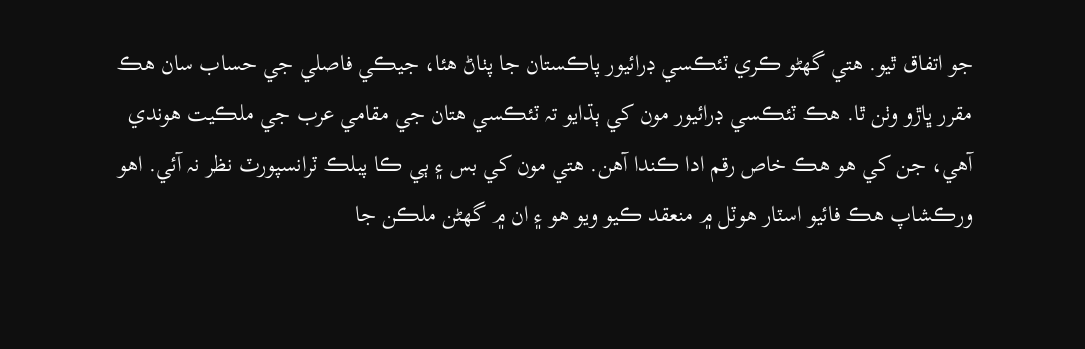جو اتفاق ٿيو. هتي گهڻو ڪري ٽئڪسي ڊرائيور پاڪستان جا پٺاڻ هئا، جيڪي فاصلي جي حساب سان هڪ مقرر ڀاڙو وٺن ٿا. هڪ ٽئڪسي ڊرائيور مون کي ٻڌايو تہ ٽئڪسي هتان جي مقامي عرب جي ملڪيت هوندي آهي، جن کي هو هڪ خاص رقم ادا ڪندا آهن. هتي مون کي بس ۽ ٻي ڪا پبلڪ ٽرانسپورٽ نظر نہ آئي. اهو ورڪشاپ هڪ فائيو اسٽار هوٽل ۾ منعقد ڪيو ويو هو ۽ ان ۾ گهڻن ملڪن جا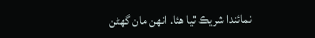نمائندا شريڪ ٿيا هئا. انھن مان گهڻن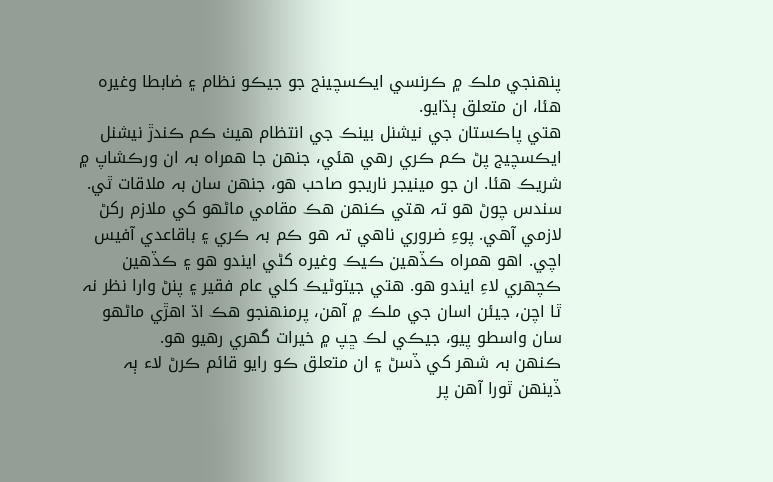پنھنجي ملڪ ۾ ڪرنسي ايڪسچينج جو جيڪو نظام ۽ ضابطا وغيرہ هئا، ان متعلق ٻڌايو.
هتي پاڪستان جي نيشنل بينڪ جي انتظام هيٺ ڪم ڪندڙ نيشنل ايڪسچيج پڻ ڪم ڪري رهي هئي، جنھن جا همراه بہ ان ورڪشاپ ۾ شريڪ هئا. ان جو مينيجر ناريجو صاحب هو، جنھن سان بہ ملاقات ٿي. سندس چوڻ هو تہ هتي ڪنھن هڪ مقامي ماڻھو کي ملازم رکڻ لازمي آهي. پوءِ ضروري ناهي تہ هو ڪم بہ ڪري ۽ باقاعدي آفيس اچي. اهو همراه ڪڏهين ڪيڪ وغيرہ کڻي ايندو هو ۽ ڪڏهين ڪچھري لاءِ ايندو هو. هتي جيتوڻيڪ کلي عام فقير ۽ پنڻ وارا نظر نہ ٿا اچن، جيئن اسان جي ملڪ ۾ آهن، پرمنھنجو هڪ اڌ اهڙي ماڻھو سان واسطو پيو، جيڪي لڪ ڇپ ۾ خيرات گهري رهيو هو.
ڪنھن بہ شھر کي ڏسڻ ۽ ان متعلق ڪو رايو قائم ڪرڻ لاء ٻہ ڏينھن ٿورا آهن پر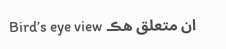ان متعلق هڪ Bird’s eye view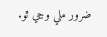ضرور ملي وڃي ٿو.